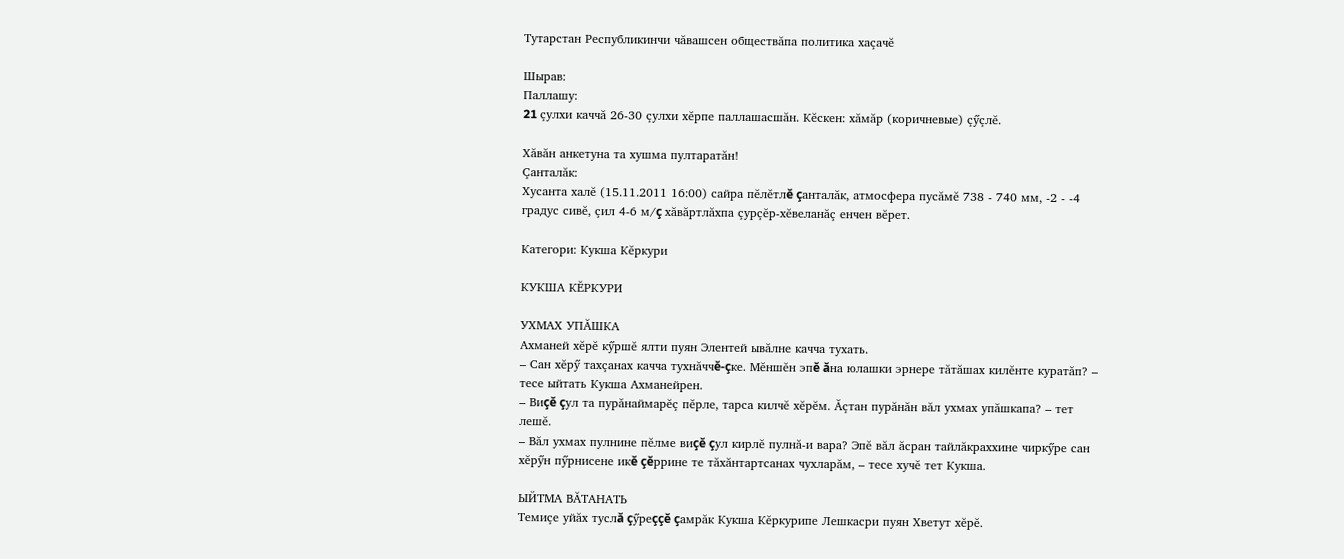Тутарстан Республикинчи чăвашсен обществăпа политика хаçачĕ

Шырав:
Паллашу:
21 çулхи каччă 26-30 çулхи хĕрпе паллашасшăн. Кĕскен: хăмăр (коричневые) çӳçлĕ.

Хăвăн анкетуна та хушма пултаратăн!
Çанталăк:
Хусанта халĕ (15.11.2011 16:00) сайра пĕлĕтлĕ çанталăк, атмосфера пусăмĕ 738 - 740 мм, -2 - -4 градус сивĕ, çил 4-6 м/ç хăвăртлăхпа çурçĕр-хĕвеланăç енчен вĕрет.

Категори: Кукша Кĕркури

КУКША КĔРКУРИ

УХМАХ УПĂШКА
Ахманей хĕрĕ кӳршĕ ялти пуян Элентей ывăлне качча тухать.
– Сан хĕрӳ тахçанах качча тухнăччĕ-çке. Мĕншĕн эпĕ ăна юлашки эрнере тăтăшах килĕнте куратăп? – тесе ыйтать Кукша Ахманейрен.
– Виçĕ çул та пурăнаймарĕç пĕрле, тарса килчĕ хĕрĕм. Ăçтан пурăнăн вăл ухмах упăшкапа? – тет лешĕ.
– Вăл ухмах пулнине пĕлме виçĕ çул кирлĕ пулнă-и вара? Эпĕ вăл ăсран тайлăкраххине чиркӳре сан хĕрӳн пӳрнисене икĕ çĕррине те тăхăнтартсанах чухларăм, – тесе хучĕ тет Кукша.

ЫЙТМА ВĂТАНАТЬ
Темиçе уйăх туслă çӳреççĕ çамрăк Кукша Кĕркурипе Лешкасри пуян Хветут хĕрĕ.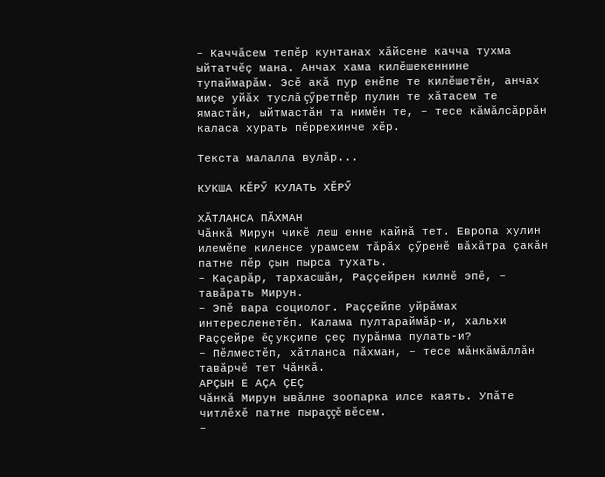– Каччăсем тепĕр кунтанах хăйсене качча тухма ыйтатчĕç мана. Анчах хама килĕшекеннине тупаймарăм. Эсĕ акă пур енĕпе те килĕшетĕн, анчах миçе уйăх туслă çӳретпĕр пулин те хăтасем те ямастăн, ыйтмастăн та нимĕн те, – тесе кăмăлсăррăн каласа хурать пĕррехинче хĕр.

Текста малалла вулăр...

КУКША КĔРӲ КУЛАТЬ ХĔРӲ

ХĂТЛАНСА ПĂХМАН
Чăнкă Мирун чикĕ леш енне кайнă тет. Европа хулин илемĕпе киленсе урамсем тăрăх çӳренĕ вăхăтра çакăн патне пĕр çын пырса тухать.
– Каçарăр, тархасшăн, Раççейрен килнĕ эпĕ, – тавăрать Мирун.
– Эпĕ вара социолог. Раççейпе уйрăмах интересленетĕп. Калама пултараймăр-и, хальхи Раççейре ĕç укçипе çеç пурăнма пулать-и?
– Пĕлместĕп, хăтланса пăхман, – тесе мăнкăмăллăн тавăрчĕ тет Чăнкă.
АРÇЫН Е АÇА ÇЕÇ
Чăнкă Мирун ывăлне зоопарка илсе каять. Упăте читлĕхĕ патне пыраççĕ вĕсем.
–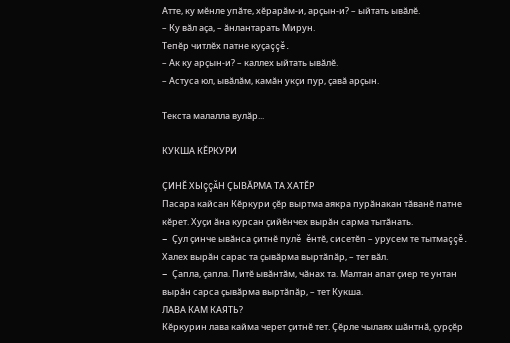Атте, ку мĕнле упăте, хĕрарăм-и, арçын-и? – ыйтать ывăлĕ.
– Ку вăл аçа, – ăнлантарать Мирун.
Тепĕр читлĕх патне куçаççĕ.
– Ак ку арçын-и? – каллех ыйтать ывăлĕ.
– Астуса юл, ывăлăм, камăн укçи пур, çавă арçын.

Текста малалла вулăр...

КУКША КĔРКУРИ

ÇИНĔ ХЫÇÇĂН ÇЫВĂРМА ТА ХАТĔР
Пасара кайсан Кĕркури çĕр выртма аякра пурăнакан тăванĕ патне кĕрет. Хуçи ăна курсан çийĕнчех вырăн сарма тытăнать.
– Çул çинче ывăнса çитнĕ пулĕ ĕнтĕ, сисетĕп – урусем те тытмаççĕ. Халех вырăн сарас та çывăрма выртăпăр, – тет вăл.
– Çапла, çапла. Питĕ ывăнтăм, чăнах та. Малтан апат çиер те унтан вырăн сарса çывăрма выртăпăр, – тет Кукша.
ЛАВА КАМ КАЯТЬ?
Кĕркурин лава кайма черет çитнĕ тет. Çĕрле чылаях шăнтнă, çурçĕр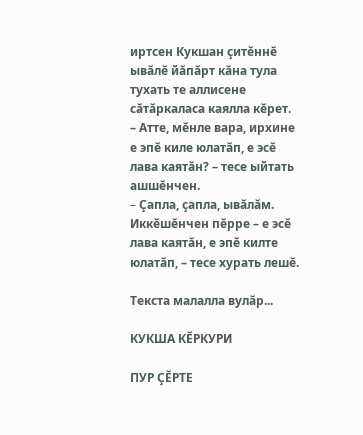иртсен Кукшан çитĕннĕ ывăлĕ йăпăрт кăна тула тухать те аллисене сăтăркаласа каялла кĕрет.
– Атте, мĕнле вара, ирхине е эпĕ киле юлатăп, е эсĕ лава каятăн? – тесе ыйтать ашшĕнчен.
– Çапла, çапла, ывăлăм. Иккĕшĕнчен пĕрре – е эсĕ лава каятăн, е эпĕ килте юлатăп, – тесе хурать лешĕ.

Текста малалла вулăр...

КУКША КĔРКУРИ

ПУР ÇĔРТЕ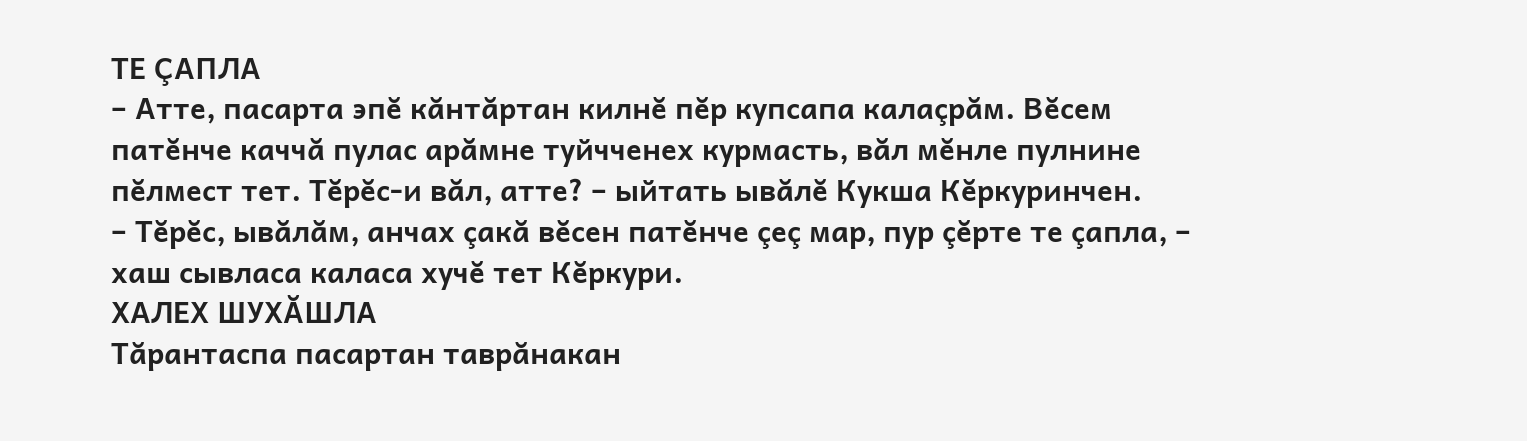ТЕ ÇАПЛА
– Атте, пасарта эпĕ кăнтăртан килнĕ пĕр купсапа калаçрăм. Вĕсем патĕнче каччă пулас арăмне туйчченех курмасть, вăл мĕнле пулнине пĕлмест тет. Тĕрĕс-и вăл, атте? – ыйтать ывăлĕ Кукша Кĕркуринчен.
– Тĕрĕс, ывăлăм, анчах çакă вĕсен патĕнче çеç мар, пур çĕрте те çапла, – хаш сывласа каласа хучĕ тет Кĕркури.
ХАЛЕХ ШУХĂШЛА
Тăрантаспа пасартан таврăнакан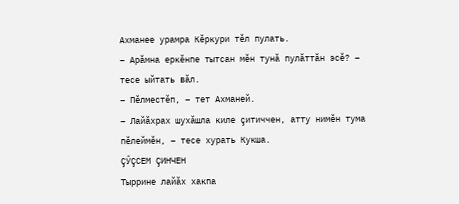Ахманее урамра Кĕркури тĕл пулать.
– Арăмна еркĕнпе тытсан мĕн тунă пулăттăн эсĕ? – тесе ыйтать вăл.
– Пĕлместĕп, – тет Ахманей.
– Лайăхрах шухăшла киле çитиччен, атту нимĕн тума пĕлеймĕн, – тесе хурать Кукша.
ÇӲÇСЕМ ÇИНЧЕН
Тыррине лайăх хакпа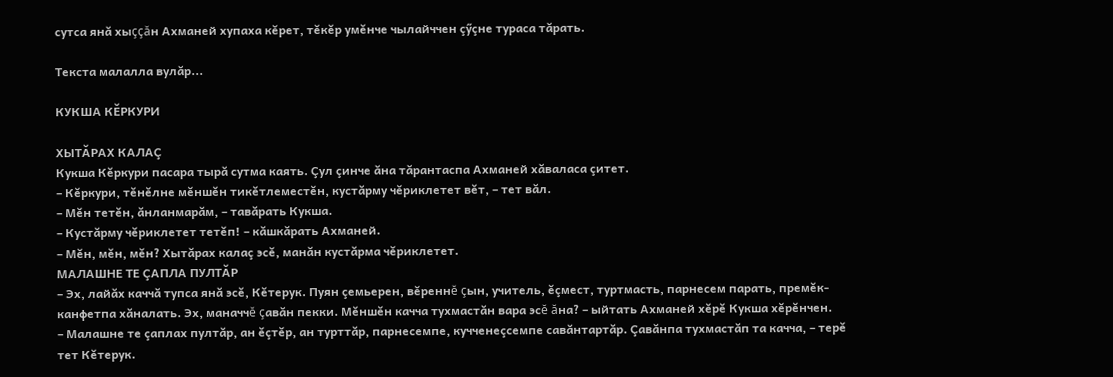сутса янă хыççăн Ахманей хупаха кĕрет, тĕкĕр умĕнче чылайччен çӳçне тураса тăрать.

Текста малалла вулăр...

КУКША КĔРКУРИ

ХЫТĂРАХ КАЛАÇ
Кукша Кĕркури пасара тырă сутма каять. Çул çинче ăна тăрантаспа Ахманей хăваласа çитет.
– Кĕркури, тĕнĕлне мĕншĕн тикĕтлеместĕн, кустăрму чĕриклетет вĕт, – тет вăл.
– Мĕн тетĕн, ăнланмарăм, – тавăрать Кукша.
– Кустăрму чĕриклетет тетĕп! – кăшкăрать Ахманей.
– Мĕн, мĕн, мĕн? Хытăрах калаç эсĕ, манăн кустăрма чĕриклетет.
МАЛАШНЕ ТЕ ÇАПЛА ПУЛТĂР
– Эх, лайăх каччă тупса янă эсĕ, Кĕтерук. Пуян çемьерен, вĕреннĕ çын, учитель, ĕçмест, туртмасть, парнесем парать, премĕк-канфетпа хăналать. Эх, маначчĕ çавăн пекки. Мĕншĕн качча тухмастăн вара эсĕ ăна? – ыйтать Ахманей хĕрĕ Кукша хĕрĕнчен.
– Малашне те çаплах пултăр, ан ĕçтĕр, ан турттăр, парнесемпе, кучченеçсемпе савăнтартăр. Çавăнпа тухмастăп та качча, – терĕ тет Кĕтерук.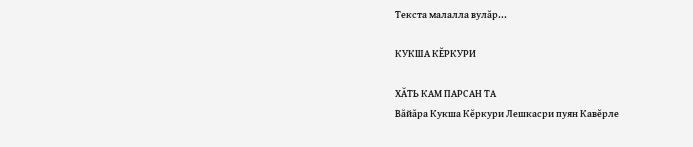Текста малалла вулăр...

КУКША КĔРКУРИ

ХĂТЬ КАМ ПАРСАН ТА
Вăйăра Кукша Кĕркури Лешкасри пуян Кавĕрле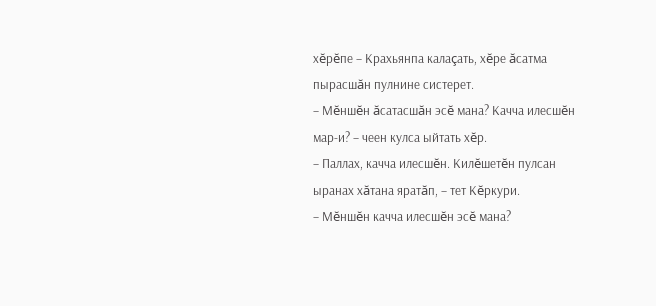хĕрĕпе – Крахьянпа калаçать, хĕре ăсатма пырасшăн пулнине систерет.
– Мĕншĕн ăсатасшăн эсĕ мана? Качча илесшĕн мар-и? – чеен кулса ыйтать хĕр.
– Паллах, качча илесшĕн. Килĕшетĕн пулсан ыранах хăтана яратăп, – тет Кĕркури.
– Мĕншĕн качча илесшĕн эсĕ мана?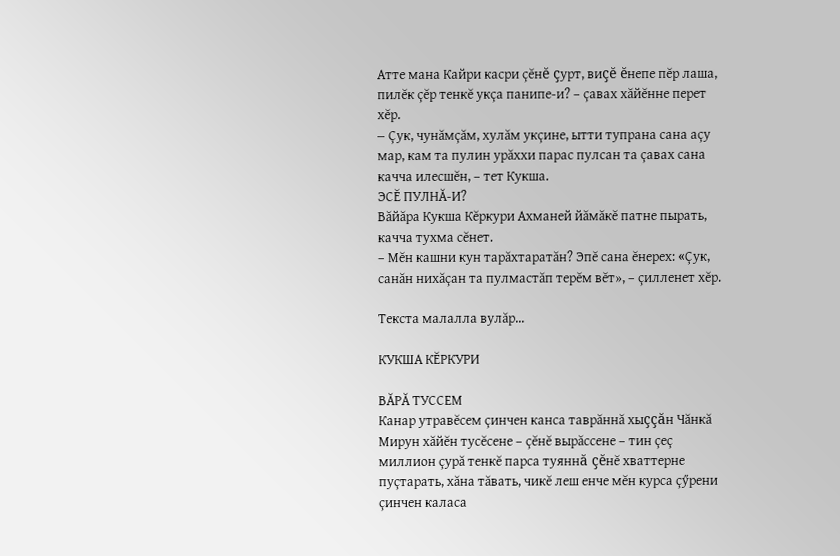Атте мана Кайри касри çĕнĕ çурт, виçĕ ĕнепе пĕр лаша, пилĕк çĕр тенкĕ укçа панипе-и? – çавах хăйĕнне перет хĕр.
– Çук, чунăмçăм, хулăм укçине, ытти тупрана сана аçу мар, кам та пулин урăххи парас пулсан та çавах сана качча илесшĕн, – тет Кукша.
ЭСĔ ПУЛНĂ-И?
Вăйăра Кукша Кĕркури Ахманей йăмăкĕ патне пырать, качча тухма сĕнет.
– Мĕн кашни кун тарăхтаратăн? Эпĕ сана ĕнерех: «Çук, санăн нихăçан та пулмастăп терĕм вĕт», – çилленет хĕр.

Текста малалла вулăр...

КУКША КĔРКУРИ

ВĂРĂ ТУССЕМ
Канар утравĕсем çинчен канса таврăннă хыççăн Чăнкă Мирун хăйĕн тусĕсене – çĕнĕ вырăссене – тин çеç миллион çурă тенкĕ парса туяннă çĕнĕ хваттерне пуçтарать, хăна тăвать, чикĕ леш енче мĕн курса çӳрени çинчен каласа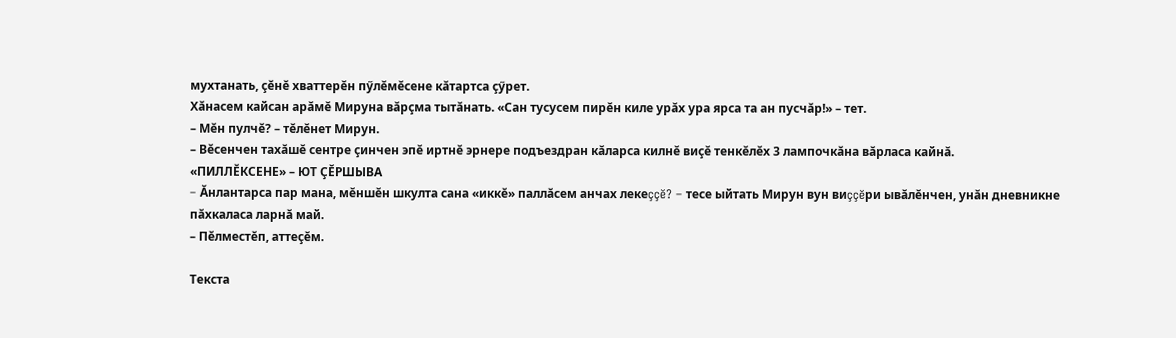мухтанать, çĕнĕ хваттерĕн пӳлĕмĕсене кăтартса çӳрет.
Хăнасем кайсан арăмĕ Мируна вăрçма тытăнать. «Сан тусусем пирĕн киле урăх ура ярса та ан пусчăр!» – тет.
– Мĕн пулчĕ? – тĕлĕнет Мирун.
– Вĕсенчен тахăшĕ сентре çинчен эпĕ иртнĕ эрнере подъездран кăларса килнĕ виçĕ тенкĕлĕх 3 лампочкăна вăрласа кайнă.
«ПИЛЛĔКСЕНЕ» – ЮТ ÇĔРШЫВА
– Ăнлантарса пар мана, мĕншĕн шкулта сана «иккĕ» паллăсем анчах лекеççĕ? – тесе ыйтать Мирун вун виççĕри ывăлĕнчен, унăн дневникне пăхкаласа ларнă май.
– Пĕлместĕп, аттеçĕм.

Текста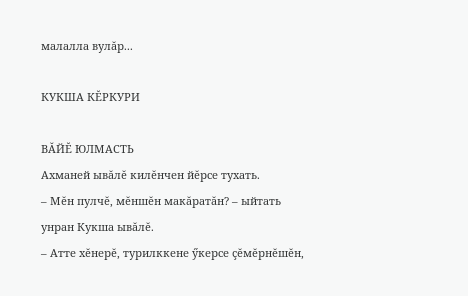малалла вулăр...

КУКША КĔРКУРИ

ВĂЙĔ ЮЛМАСТЬ
Ахманей ывăлĕ килĕнчен йĕрсе тухать.
– Мĕн пулчĕ, мĕншĕн макăратăн? – ыйтать унран Кукша ывăлĕ.
– Атте хĕнерĕ, турилккене ӳкерсе çĕмĕрнĕшĕн,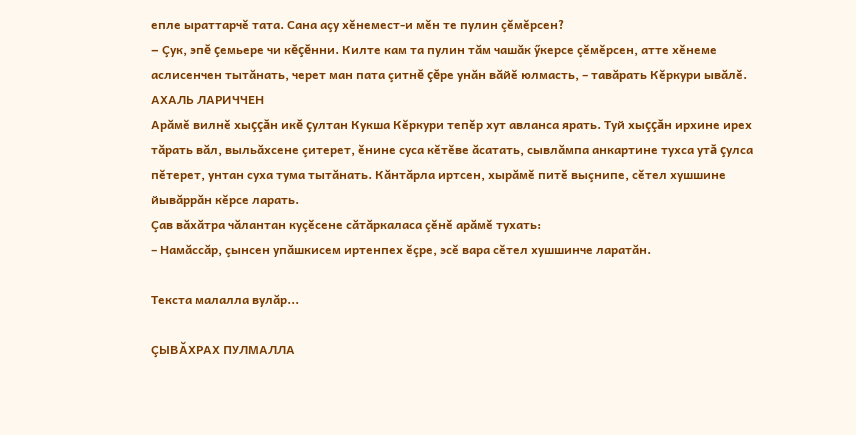епле ыраттарчĕ тата. Сана аçу хĕнемест-и мĕн те пулин çĕмĕрсен?
– Çук, эпĕ çемьере чи кĕçĕнни. Килте кам та пулин тăм чашăк ӳкерсе çĕмĕрсен, атте хĕнеме аслисенчен тытăнать, черет ман пата çитнĕ çĕре унăн вăйĕ юлмасть, – тавăрать Кĕркури ывăлĕ.
АХАЛЬ ЛАРИЧЧЕН
Арăмĕ вилнĕ хыççăн икĕ çултан Кукша Кĕркури тепĕр хут авланса ярать. Туй хыççăн ирхине ирех тăрать вăл, выльăхсене çитерет, ĕнине суса кĕтĕве ăсатать, сывлăмпа анкартине тухса утă çулса пĕтерет, унтан суха тума тытăнать. Кăнтăрла иртсен, хырăмĕ питĕ выçнипе, сĕтел хушшине йывăррăн кĕрсе ларать.
Çав вăхăтра чăлантан куçĕсене сăтăркаласа çĕнĕ арăмĕ тухать:
– Намăссăр, çынсен упăшкисем иртенпех ĕçре, эсĕ вара сĕтел хушшинче ларатăн.

Текста малалла вулăр...

ÇЫВĂХРАХ ПУЛМАЛЛА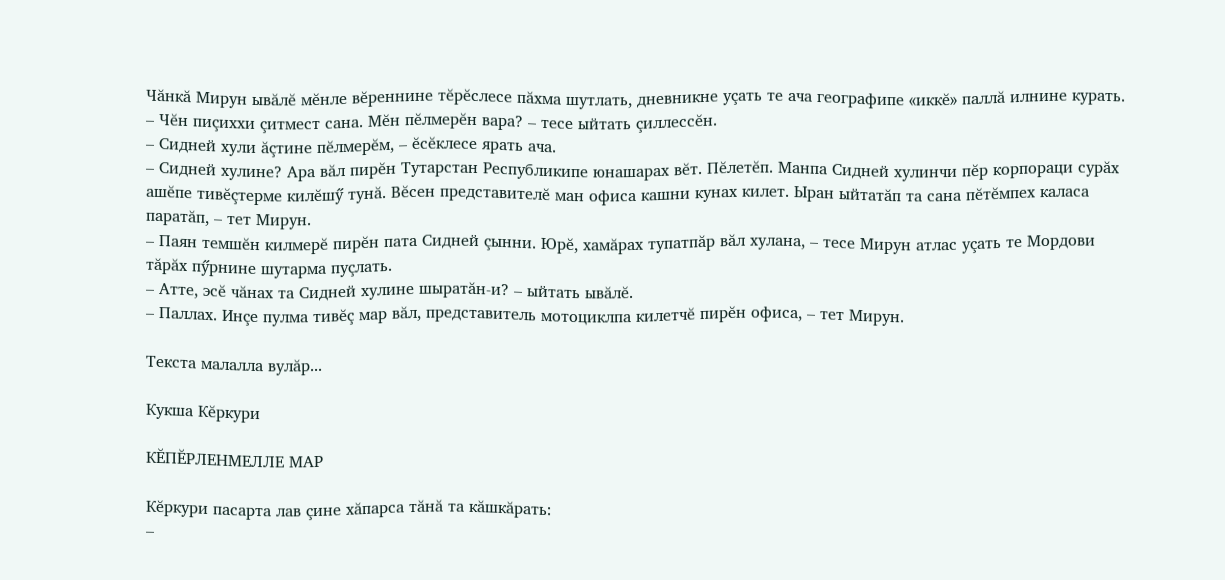Чăнкă Мирун ывăлĕ мĕнле вĕреннине тĕрĕслесе пăхма шутлать, дневникне уçать те ача географипе «иккĕ» паллă илнине курать.
– Чĕн пиçиххи çитмест сана. Мĕн пĕлмерĕн вара? – тесе ыйтать çиллессĕн.
– Сидней хули ăçтине пĕлмерĕм, – ĕсĕклесе ярать ача.
– Сидней хулине? Ара вăл пирĕн Тутарстан Республикипе юнашарах вĕт. Пĕлетĕп. Манпа Сидней хулинчи пĕр корпораци сурăх ашĕпе тивĕçтерме килĕшӳ тунă. Вĕсен представителĕ ман офиса кашни кунах килет. Ыран ыйтатăп та сана пĕтĕмпех каласа паратăп, – тет Мирун.
– Паян темшĕн килмерĕ пирĕн пата Сидней çынни. Юрĕ, хамăрах тупатпăр вăл хулана, – тесе Мирун атлас уçать те Мордови тăрăх пӳрнине шутарма пуçлать.
– Атте, эсĕ чăнах та Сидней хулине шыратăн-и? – ыйтать ывăлĕ.
– Паллах. Инçе пулма тивĕç мар вăл, представитель мотоциклпа килетчĕ пирĕн офиса, – тет Мирун.

Текста малалла вулăр...

Кукша Кĕркури

КĔПĔРЛЕНМЕЛЛЕ МАР

Кĕркури пасарта лав çине хăпарса тăнă та кăшкăрать:
–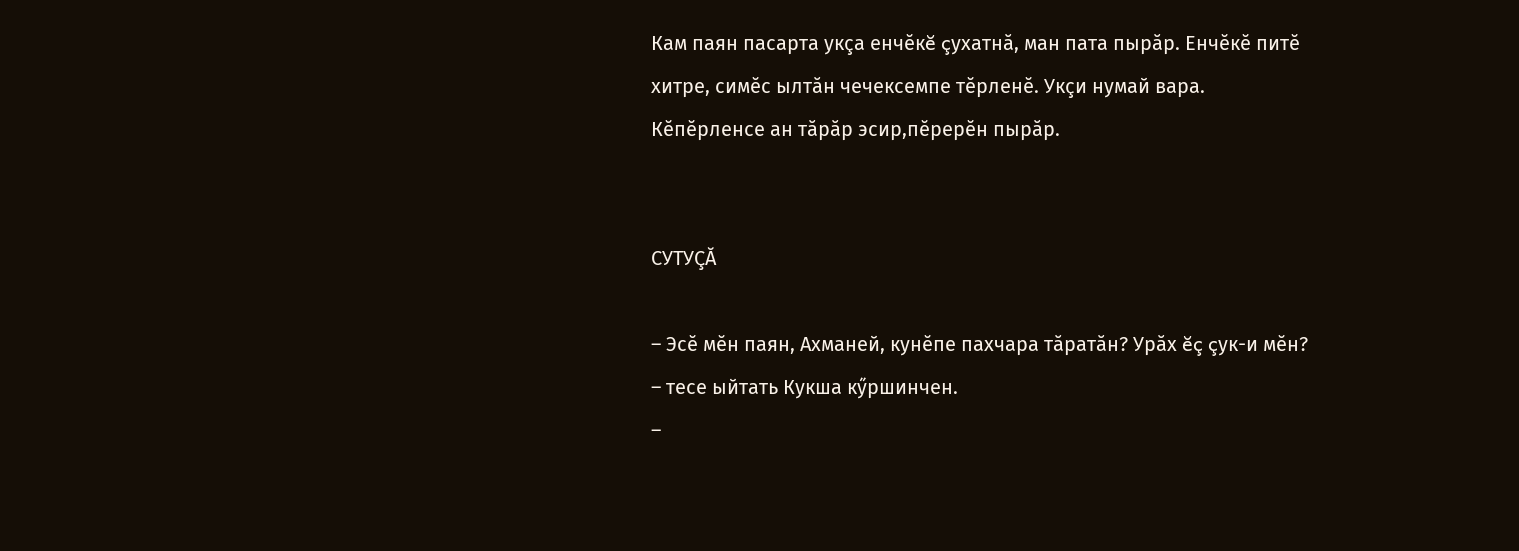Кам паян пасарта укçа енчĕкĕ çухатнă, ман пата пырăр. Енчĕкĕ питĕ хитре, симĕс ылтăн чечексемпе тĕрленĕ. Укçи нумай вара. Кĕпĕрленсе ан тăрăр эсир,пĕрерĕн пырăр.


СУТУÇĂ

– Эсĕ мĕн паян, Ахманей, кунĕпе пахчара тăратăн? Урăх ĕç çук-и мĕн? – тесе ыйтать Кукша кӳршинчен.
–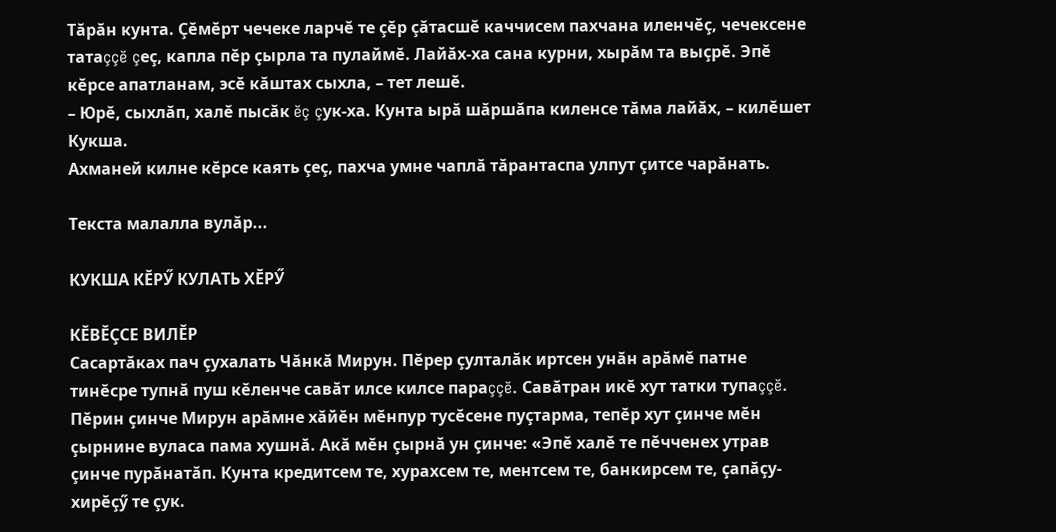Тăрăн кунта. Çĕмĕрт чечеке ларчĕ те çĕр çăтасшĕ каччисем пахчана иленчĕç, чечексене татаççĕ çеç, капла пĕр çырла та пулаймĕ. Лайăх-ха сана курни, хырăм та выçрĕ. Эпĕ кĕрсе апатланам, эсĕ кăштах сыхла, – тет лешĕ.
– Юрĕ, сыхлăп, халĕ пысăк ĕç çук-ха. Кунта ырă шăршăпа киленсе тăма лайăх, – килĕшет Кукша.
Ахманей килне кĕрсе каять çеç, пахча умне чаплă тăрантаспа улпут çитсе чарăнать.

Текста малалла вулăр...

КУКША КĔРӲ КУЛАТЬ ХĔРӲ

КĔВĔÇСЕ ВИЛĔР
Сасартăках пач çухалать Чăнкă Мирун. Пĕрер çулталăк иртсен унăн арăмĕ патне тинĕсре тупнă пуш кĕленче савăт илсе килсе параççĕ. Савăтран икĕ хут татки тупаççĕ. Пĕрин çинче Мирун арăмне хăйĕн мĕнпур тусĕсене пуçтарма, тепĕр хут çинче мĕн çырнине вуласа пама хушнă. Акă мĕн çырнă ун çинче: «Эпĕ халĕ те пĕчченех утрав çинче пурăнатăп. Кунта кредитсем те, хурахсем те, ментсем те, банкирсем те, çапăçу-хирĕçӳ те çук.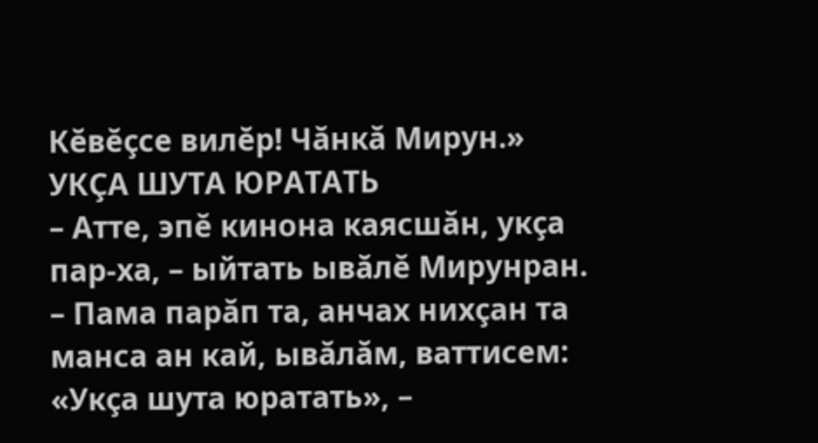Кĕвĕçсе вилĕр! Чăнкă Мирун.»
УКÇА ШУТА ЮРАТАТЬ
– Атте, эпĕ кинона каясшăн, укçа пар-ха, – ыйтать ывăлĕ Мирунран.
– Пама парăп та, анчах нихçан та манса ан кай, ывăлăм, ваттисем: «Укçа шута юратать», –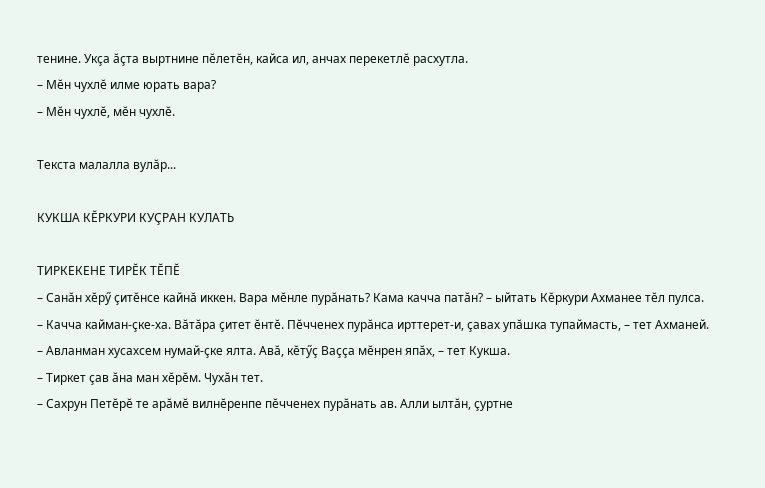тенине. Укçа ăçта выртнине пĕлетĕн, кайса ил, анчах перекетлĕ расхутла.
– Мĕн чухлĕ илме юрать вара?
– Мĕн чухлĕ, мĕн чухлĕ.

Текста малалла вулăр...

КУКША КĔРКУРИ КУÇРАН КУЛАТЬ

ТИРКЕКЕНЕ ТИРĔК ТĔПĔ
– Санăн хĕрӳ çитĕнсе кайнă иккен. Вара мĕнле пурăнать? Кама качча патăн? – ыйтать Кĕркури Ахманее тĕл пулса.
– Качча кайман-çке-ха. Вăтăра çитет ĕнтĕ. Пĕчченех пурăнса ирттерет-и, çавах упăшка тупаймасть, – тет Ахманей.
– Авланман хусахсем нумай-çке ялта. Авă, кĕтӳç Ваççа мĕнрен япăх, – тет Кукша.
– Тиркет çав ăна ман хĕрĕм. Чухăн тет.
– Сахрун Петĕрĕ те арăмĕ вилнĕренпе пĕчченех пурăнать ав. Алли ылтăн, çуртне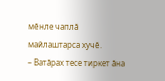мĕнле чаплă майлаштарса хучĕ.
– Ватăрах тесе тиркет ăна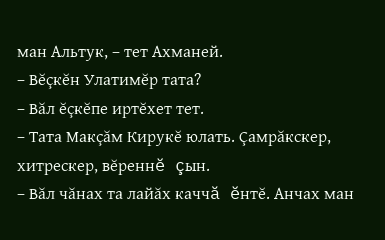ман Альтук, – тет Ахманей.
– Вĕçкĕн Улатимĕр тата?
– Вăл ĕçкĕпе иртĕхет тет.
– Тата Макçăм Кирукĕ юлать. Çамрăкскер, хитрескер, вĕреннĕ çын.
– Вăл чăнах та лайăх каччă ĕнтĕ. Анчах ман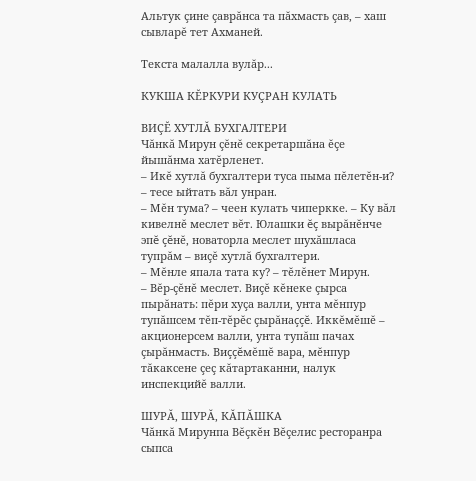Альтук çине çаврăнса та пăхмасть çав, – хаш сывларĕ тет Ахманей.

Текста малалла вулăр...

КУКША КĔРКУРИ КУÇРАН КУЛАТЬ

ВИÇĔ ХУТЛĂ БУХГАЛТЕРИ
Чăнкă Мирун çĕнĕ секретаршăна ĕçе йышăнма хатĕрленет.
– Икĕ хутлă бухгалтери туса пыма пĕлетĕн-и? – тесе ыйтать вăл унран.
– Мĕн тума? – чеен кулать чиперкке. – Ку вăл кивелнĕ меслет вĕт. Юлашки ĕç вырăнĕнче эпĕ çĕнĕ, новаторла меслет шухăшласа тупрăм – виçĕ хутлă бухгалтери.
– Мĕнле япала тата ку? – тĕлĕнет Мирун.
– Вĕр-çĕнĕ меслет. Виçĕ кĕнеке çырса пырăнать: пĕри хуçа валли, унта мĕнпур тупăшсем тĕп-тĕрĕс çырăнаççĕ. Иккĕмĕшĕ – акционерсем валли, унта тупăш пачах çырăнмасть. Виççĕмĕшĕ вара, мĕнпур тăкаксене çеç кăтартаканни, налук инспекцийĕ валли.

ШУРĂ, ШУРĂ, КĂПĂШКА
Чăнкă Мирунпа Вĕçкĕн Вĕçелис ресторанра сыпса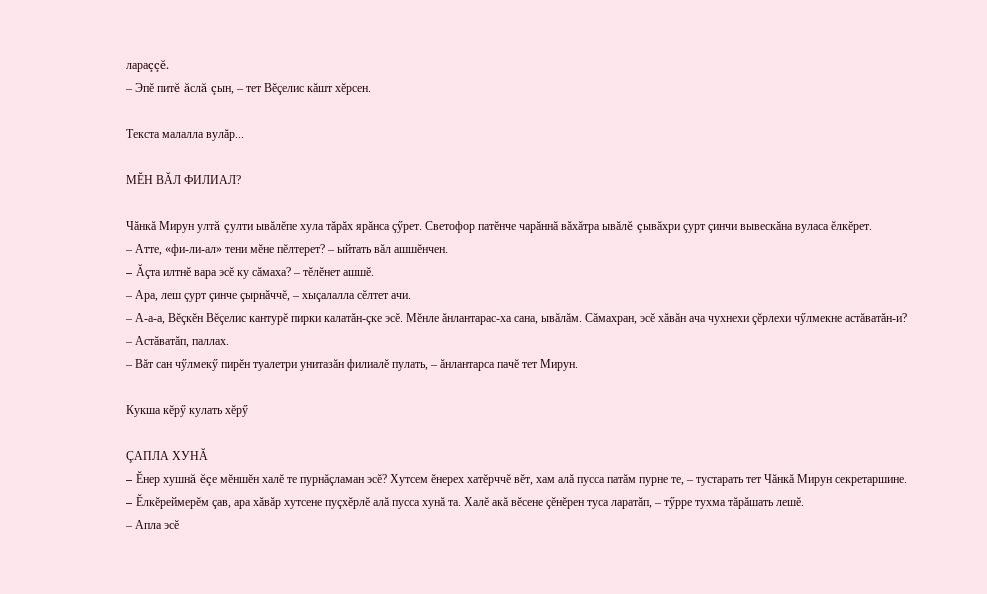лараççĕ.
– Эпĕ питĕ ăслă çын, – тет Вĕçелис кăшт хĕрсен.

Текста малалла вулăр...

МĔН ВĂЛ ФИЛИАЛ?

Чăнкă Мирун ултă çулти ывăлĕпе хула тăрăх ярăнса çӳрет. Светофор патĕнче чарăннă вăхăтра ывăлĕ çывăхри çурт çинчи вывескăна вуласа ĕлкĕрет.
– Атте, «фи-ли-ал» тени мĕне пĕлтерет? – ыйтать вăл ашшĕнчен.
– Ăçта илтнĕ вара эсĕ ку сăмаха? – тĕлĕнет ашшĕ.
– Ара, леш çурт çинче çырнăччĕ, – хыçалалла сĕлтет ачи.
– А-а-а, Вĕçкĕн Вĕçелис кантурĕ пирки калатăн-çке эсĕ. Мĕнле ăнлантарас-ха сана, ывăлăм. Сăмахран, эсĕ хăвăн ача чухнехи çĕрлехи чӳлмекне астăватăн-и?
– Астăватăп, паллах.
– Вăт сан чӳлмекӳ пирĕн туалетри унитазăн филиалĕ пулать, – ăнлантарса пачĕ тет Мирун.

Кукша кĕрӳ кулать хĕрӳ

ÇАПЛА ХУНĂ
– Ĕнер хушнă ĕçе мĕншĕн халĕ те пурнăçламан эсĕ? Хутсем ĕнерех хатĕрччĕ вĕт, хам алă пусса патăм пурне те, – тустарать тет Чăнкă Мирун секретаршине.
– Ĕлкĕреймерĕм çав, ара хăвăр хутсене пуçхĕрлĕ алă пусса хунă та. Халĕ акă вĕсене çĕнĕрен туса ларатăп, – тӳрре тухма тăрăшать лешĕ.
– Апла эсĕ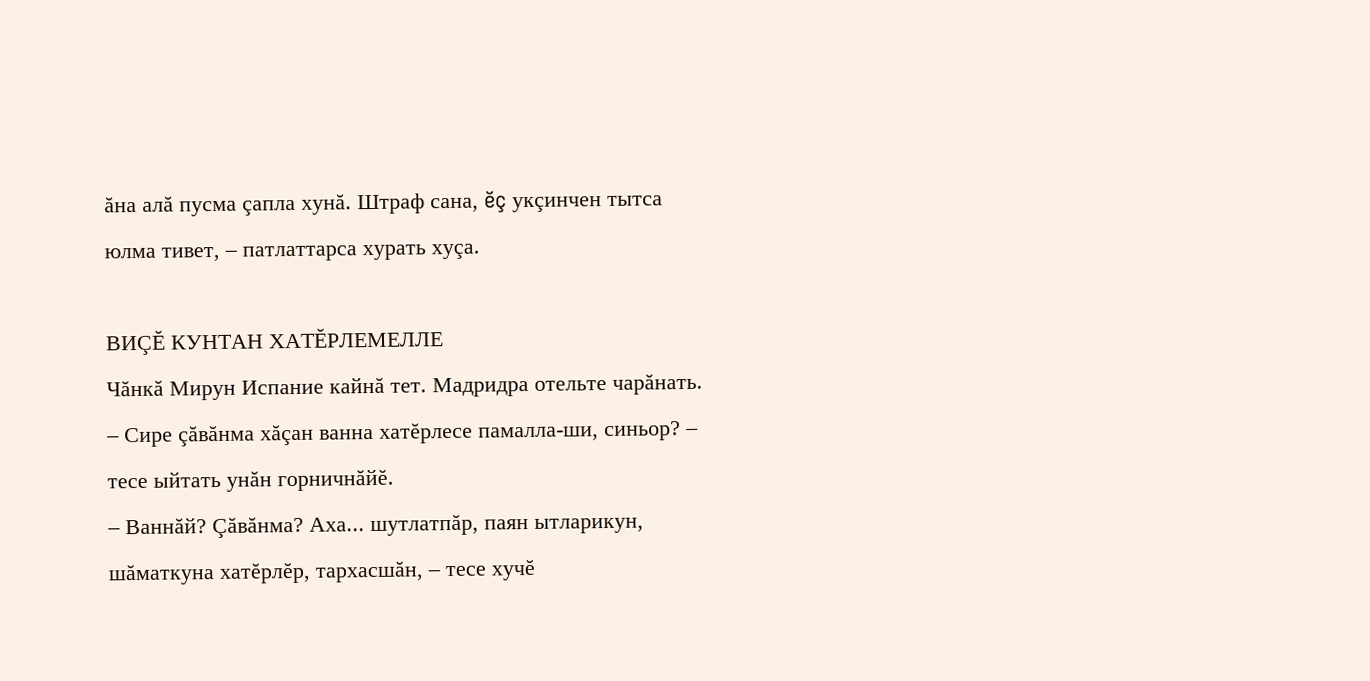ăна алă пусма çапла хунă. Штраф сана, ĕç укçинчен тытса юлма тивет, – патлаттарса хурать хуçа.

ВИÇĔ КУНТАН ХАТĔРЛЕМЕЛЛЕ
Чăнкă Мирун Испание кайнă тет. Мадридра отельте чарăнать.
– Сире çăвăнма хăçан ванна хатĕрлесе памалла-ши, синьор? – тесе ыйтать унăн горничнăйĕ.
– Ваннăй? Çăвăнма? Аха... шутлатпăр, паян ытларикун, шăматкуна хатĕрлĕр, тархасшăн, – тесе хучĕ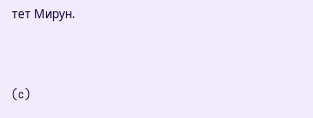тет Мирун.


(c)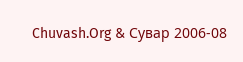Chuvash.Org & Сувар 2006-08